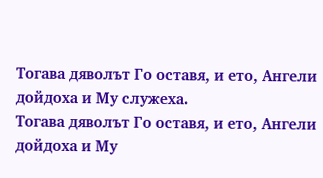Тогава дяволът Го оставя, и ето, Ангели дойдоха и Му служеха.
Тогава дяволът Го оставя, и ето, Ангели дойдоха и Му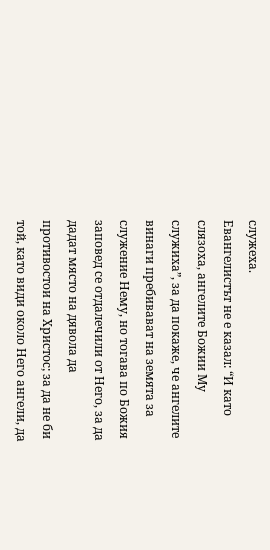служеха.
Евангелистът не е казал: “И като слязоха, ангелите Божии Му служиха”, за да покаже, че ангелите винаги пребивават на земята за служение Нему, но тогава по Божия заповед се отдалечили от Него, за да дадат място на дявола да противостои на Христос; за да не би той, като види около Него ангели, да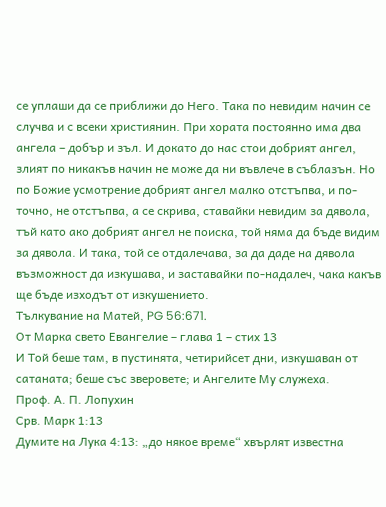се уплаши да се приближи до Него. Така по невидим начин се случва и с всеки християнин. При хората постоянно има два ангела – добър и зъл. И докато до нас стои добрият ангел, злият по никакъв начин не може да ни въвлече в съблазън. Но по Божие усмотрение добрият ангел малко отстъпва, и по-точно, не отстъпва, а се скрива, ставайки невидим за дявола, тъй като ако добрият ангел не поиска, той няма да бъде видим за дявола. И така, той се отдалечава, за да даде на дявола възможност да изкушава, и заставайки по-надалеч, чака какъв ще бъде изходът от изкушението.
Тълкувание на Матей, PG 56:671.
От Марка свето Евангелие – глава 1 – стих 13
И Той беше там, в пустинята, четирийсет дни, изкушаван от сатаната; беше със зверовете; и Ангелите Му служеха.
Проф. А. П. Лопухин
Срв. Марк 1:13
Думите на Лука 4:13: „до някое време“ хвърлят известна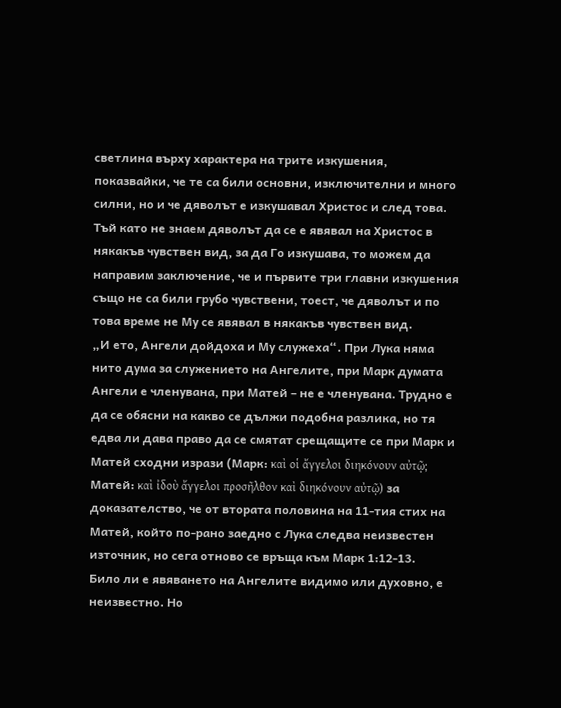светлина върху характера на трите изкушения, показвайки, че те са били основни, изключителни и много силни, но и че дяволът е изкушавал Христос и след това. Тъй като не знаем дяволът да се е явявал на Христос в някакъв чувствен вид, за да Го изкушава, то можем да направим заключение, че и първите три главни изкушения също не са били грубо чувствени, тоест, че дяволът и по това време не Му се явявал в някакъв чувствен вид.
„И ето, Ангели дойдоха и Му служеха“. При Лука няма нито дума за служението на Ангелите, при Марк думата Ангели е членувана, при Матей – не е членувана. Трудно е да се обясни на какво се дължи подобна разлика, но тя едва ли дава право да се смятат срещащите се при Марк и Матей сходни изрази (Марк: καὶ οἱ ἄγγελοι διηκόνουν αὐτῷ; Матей: καὶ ἰδοὺ ἄγγελοι προσῆλθον καὶ διηκόνουν αὐτῷ) за доказателство, че от втората половина на 11-тия стих на Матей, който по-рано заедно с Лука следва неизвестен източник, но сега отново се връща към Марк 1:12-13.
Било ли е явяването на Ангелите видимо или духовно, е неизвестно. Но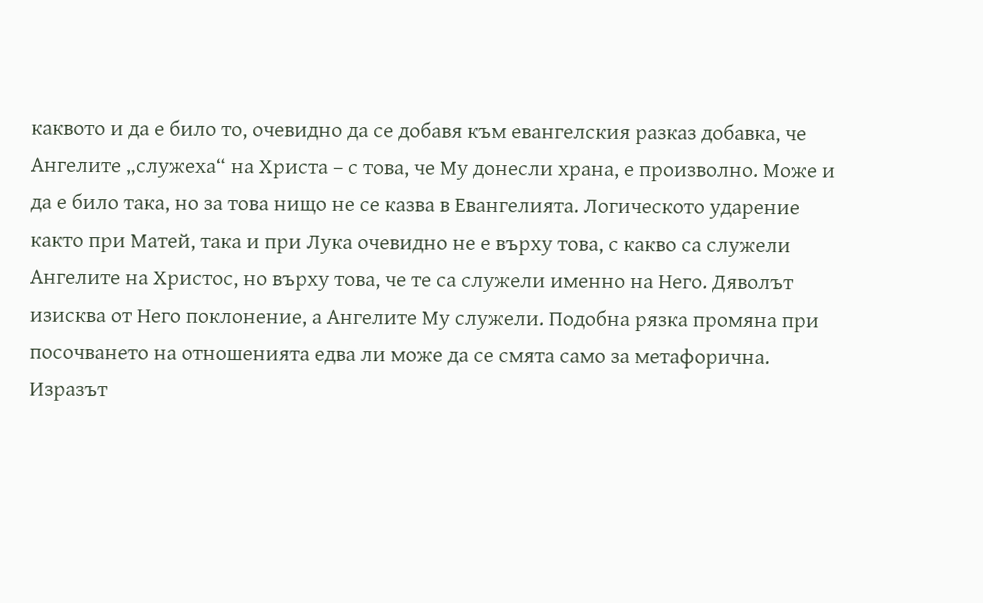каквото и да е било то, очевидно да се добавя към евангелския разказ добавка, че Ангелите „служеха“ на Христа – с това, че Му донесли храна, е произволно. Може и да е било така, но за това нищо не се казва в Евангелията. Логическото ударение както при Матей, така и при Лука очевидно не е върху това, с какво са служели Ангелите на Христос, но върху това, че те са служели именно на Него. Дяволът изисква от Него поклонение, а Ангелите Му служели. Подобна рязка промяна при посочването на отношенията едва ли може да се смята само за метафорична. Изразът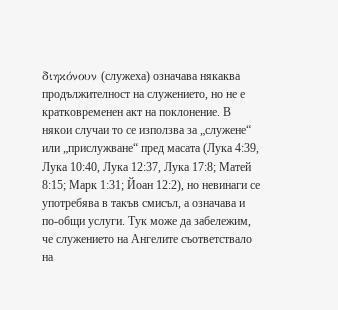διηκόνουν (служеха) означава някаква продължителност на служението, но не е кратковременен акт на поклонение. В някои случаи то се използва за „служене“ или „прислужване“ пред масата (Лука 4:39, Лука 10:40, Лука 12:37, Лука 17:8; Матей 8:15; Марк 1:31; Йоан 12:2), но невинаги се употребява в такъв смисъл, а означава и по-общи услуги. Тук може да забележим, че служението на Ангелите съответствало на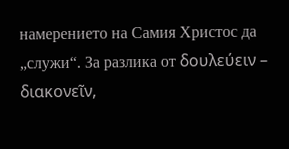намерението на Самия Христос да „служи“. За разлика от δουλεύειν – διακονεῖν,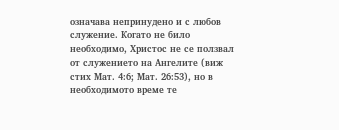означава непринудено и с любов служение. Когато не било необходимо, Христос не се ползвал от служението на Ангелите (виж стих Мат. 4:6; Мат. 26:53), но в необходимото време те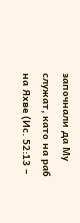започнали да Му служат, като на раб на Яхве (Ис. 52:13 –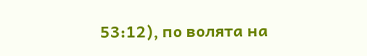53:12), по волята на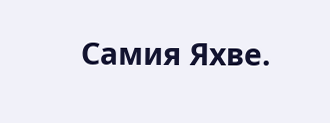Самия Яхве.